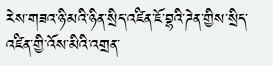རེས་གཟའ་ཉི་མའི་ཉིན་སྲིད་འཛིན་ཇོ་བྷའི་ཌེན་གྱིས་སྲིད་འཛིན་གྱི་འོས་མིའི་འགྲན་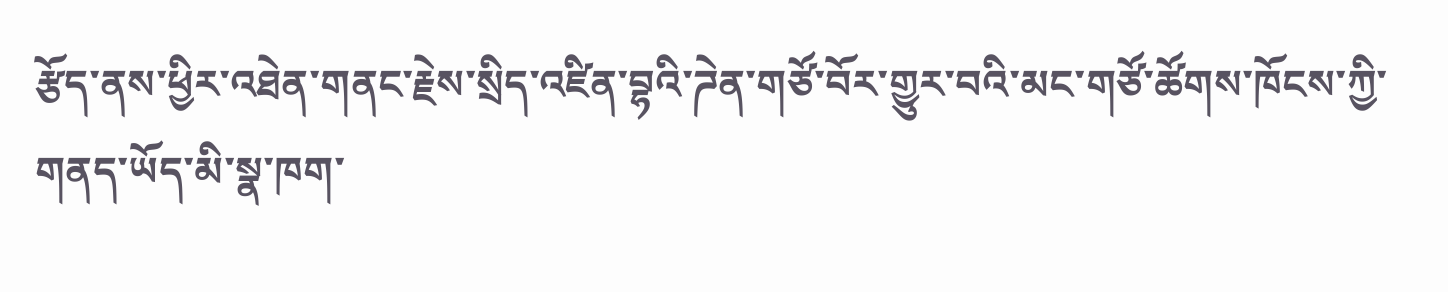རྩོད་ནས་ཕྱིར་འཐེན་གནང་རྗེས་སྲིད་འཛིན་བྷའི་ཌེན་གཙོ་བོར་གྱུར་བའི་མང་གཙོ་ཚོགས་ཁོངས་ཀྱི་གནད་ཡོད་མི་སྣ་ཁག་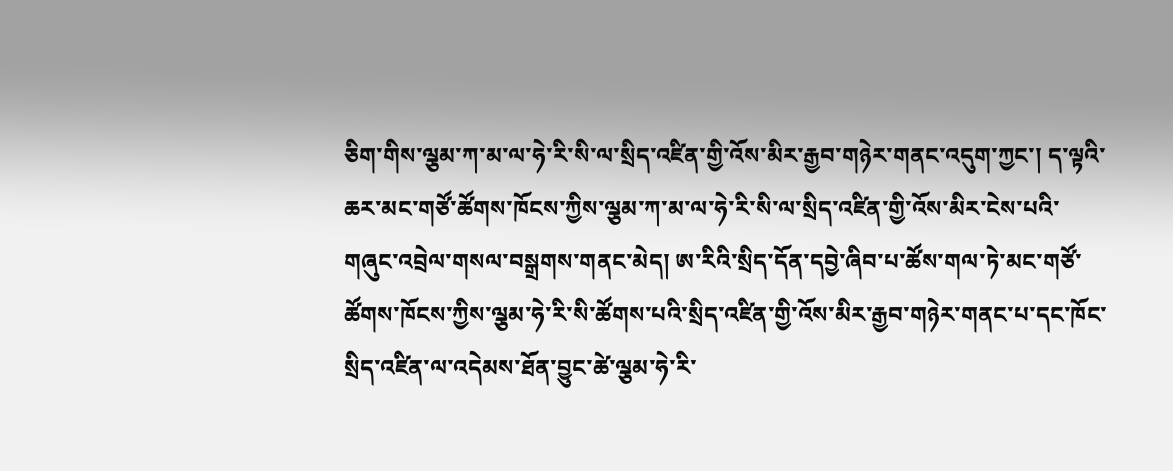ཅིག་གིས་ལྕམ་ཀ་མ་ལ་ཧེ་རི་སི་ལ་སྲིད་འཛིན་གྱི་འོས་མིར་རྒྱབ་གཉེར་གནང་འདུག་ཀྱང་། ད་ལྟའི་ཆར་མང་གཙོ་ཚོགས་ཁོངས་ཀྱིས་ལྕམ་ཀ་མ་ལ་ཧེ་རི་སི་ལ་སྲིད་འཛིན་གྱི་འོས་མིར་ངེས་པའི་གཞུང་འབྲེལ་གསལ་བསྒྲགས་གནང་མེད། ཨ་རིའི་སྲིད་དོན་དབྱེ་ཞིབ་པ་ཚོས་གལ་ཏེ་མང་གཙོ་ཚོགས་ཁོངས་ཀྱིས་ལྕམ་ཧེ་རི་སི་ཚོགས་པའི་སྲིད་འཛིན་གྱི་འོས་མིར་རྒྱབ་གཉེར་གནང་པ་དང་ཁོང་སྲིད་འཛིན་ལ་འདེམས་ཐོན་བྱུང་ཚེ་ལྕམ་ཧེ་རི་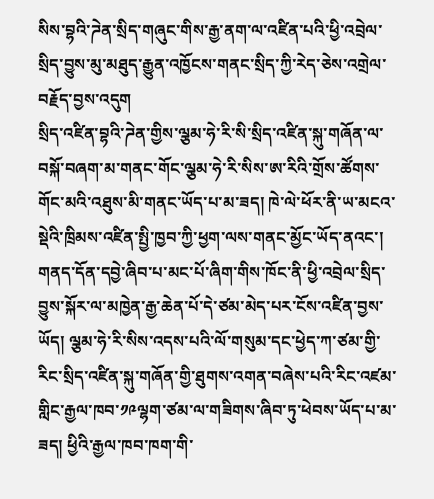སིས་བྷའི་ཌེན་སྲིད་གཞུང་གིས་རྒྱ་ནག་ལ་འཛིན་པའི་ཕྱི་འབྲེལ་སྲིད་བྱུས་མུ་མཐུད་རྒྱུན་འཁྱོངས་གནང་སྲིད་ཀྱི་རེད་ཅེས་འགྲེལ་བརྗོད་བྱས་འདུག
སྲིད་འཛིན་བྷའི་ཌེན་གྱིས་ལྕམ་ཧེ་རི་སི་སྲིད་འཛིན་སྐུ་གཞོན་ལ་བསྐོ་བཞག་མ་གནང་གོང་ལྕམ་ཧེ་རི་སིས་ཨ་རིའི་གྲོས་ཚོགས་གོང་མའི་འཐུས་མི་གནང་ཡོད་པ་མ་ཟད། ཁེ་ལེ་ཕོར་ནི་ཡ་མངའ་སྡེའི་ཁྲིམས་འཛིན་སྤྱི་ཁྱབ་ཀྱི་ཕྱག་ལས་གནང་མྱོང་ཡོད་ནའང་། གནད་དོན་དབྱེ་ཞིབ་པ་མང་པོ་ཞིག་གིས་ཁོང་ནི་ཕྱི་འབྲེལ་སྲིད་བྱུས་སྐོར་ལ་མཁྱེན་རྒྱ་ཆེན་པོ་དེ་ཙམ་མེད་པར་ངོས་འཛིན་བྱས་ཡོད། ལྕམ་ཧེ་རི་སིས་འདས་པའི་ལོ་གསུམ་དང་ཕྱེད་ཀ་ཙམ་གྱི་རིང་སྲིད་འཛིན་སྐུ་གཞོན་གྱི་ཐུགས་འགན་བཞེས་པའི་རིང་འཛམ་གླིང་རྒྱལ་ཁབ་༡༩ལྷག་ཙམ་ལ་གཟིགས་ཞིབ་ཏུ་ཕེབས་ཡོད་པ་མ་ཟད། ཕྱིའི་རྒྱལ་ཁབ་ཁག་གི་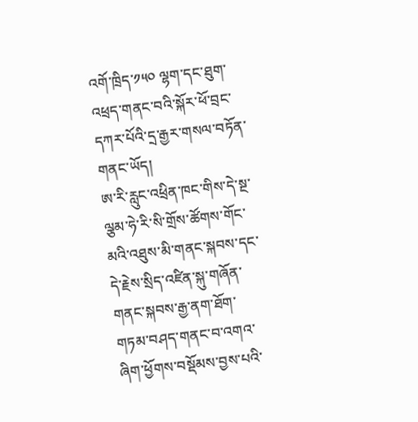འགོ་ཁྲིད་༡༥༠ ལྷག་དང་ཐུག་འཕྲད་གནང་བའི་སྐོར་ཕོ་བྲང་དཀར་པོའི་དྲ་རྒྱར་གསལ་བཏོན་གནང་ཡོད།
ཨ་རི་རླུང་འཕྲིན་ཁང་གིས་དེ་སྔ་ལྕམ་ཧེ་རི་སི་གྲོས་ཚོགས་གོང་མའི་འཐུས་མི་གནང་སྐབས་དང་དེ་རྗེས་སྲིད་འཛིན་སྐུ་གཞོན་གནང་སྐབས་རྒྱ་ནག་ཐོག་གཏམ་བཤད་གནང་བ་འགའ་ཞིག་ཕྱོགས་བསྡོམས་བྱས་པའི་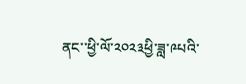ནང་་ཕྱི་ལོ་༢༠༢༣ཕྱི་ཟླ་༩པའི་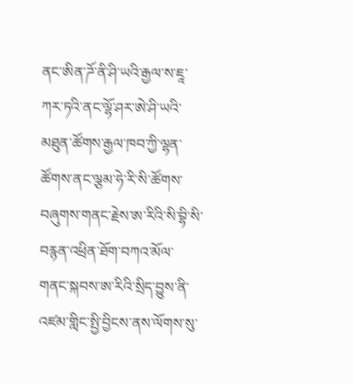ནང་ཨིན་ཌོ་ནི་ཤི་ཡའི་རྒྱལ་ས་ཇཱ་ཀར་ཏའི་ནང་ལྷོ་ཤར་ཨེ་ཤི་ཡའི་མཐུན་ཚོགས་རྒྱལ་ཁབ་ཀྱི་ལྷན་ཚོགས་ནང་ལྕམ་ཧེ་རི་སི་ཚོགས་བཞུགས་གནང་རྗེས་ཨ་རིའི་སི་བྷི་སི་བརྙན་འཕྲིན་ཐོག་བཀའ་མོལ་གནང་སྐབས་ཨ་རིའི་སྲིད་བྱུས་ནི་འཛམ་གླིང་སྤྱི་བྱིངས་ནས་ལོགས་སུ་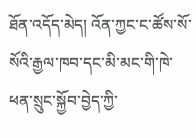ཐོན་འདོད་མེད། འོན་ཀྱང་ང་ཚོས་སོ་སོའི་རྒྱལ་ཁབ་དང་མི་མང་གི་ཁེ་ཕན་སྲུང་སྐྱོབ་བྱེད་ཀྱི་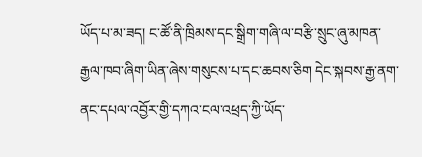ཡོད་པ་མ་ཟད། ང་ཚོ་ནི་ཁྲིམས་དང་སྒྲིག་གཞི་ལ་བརྩི་སྲུང་ཞུ་མཁན་རྒྱལ་ཁབ་ཞིག་ཡིན་ཞེས་གསུངས་པ་དང་ཆབས་ཅིག དེང་སྐབས་རྒྱ་ནག་ནང་དཔལ་འབྱོར་གྱི་དཀའ་ངལ་འཕྲད་ཀྱི་ཡོད་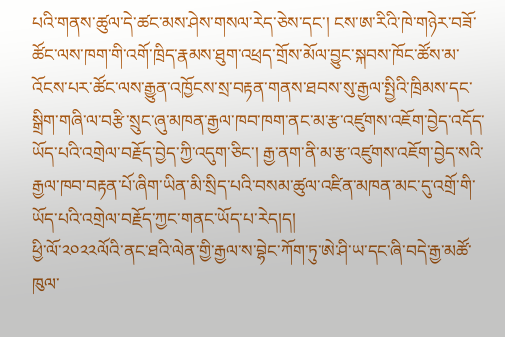པའི་གནས་ཚུལ་དེ་ཚང་མས་ཤེས་གསལ་རེད་ཅེས་དང་། ངས་ཨ་རིའི་ཁེ་གཉེར་བཟོ་ཚོང་ལས་ཁག་གི་འགོ་ཁྲིད་རྣམས་ཐུག་འཕྲད་གྲོས་མོལ་བྱུང་སྐབས་ཁོང་ཚོས་མ་འོངས་པར་ཚོང་ལས་རྒྱུན་འཁྱོངས་སྲ་བརྟན་གནས་ཐབས་སུ་རྒྱལ་སྤྱིའི་ཁྲིམས་དང་སྒྲིག་གཞི་ལ་བརྩི་སྲུང་ཞུ་མཁན་རྒྱལ་ཁབ་ཁག་ནང་མ་རྩ་འཛུགས་འཇོག་བྱེད་འདོད་ཡོད་པའི་འགྲེལ་བརྗོད་བྱེད་ཀྱི་འདུག་ཅིང་། རྒྱ་ནག་ནི་མ་རྩ་འཛུགས་འཇོག་བྱེད་སའི་རྒྱལ་ཁབ་བརྟན་པོ་ཞིག་ཡིན་མི་སྲིད་པའི་བསམ་ཚུལ་འཛིན་མཁན་མང་དུ་འགྲོ་གི་ཡོད་པའི་འགྲེལ་བརྗོད་ཀྱང་གནང་ཡོད་པ་རེད།ད།
ཕྱི་ལོ་༢༠༢༢ལོའི་ནང་ཐའི་ལེན་གྱི་རྒྱལ་ས་བྷེང་ཀོག་ཏུ་ཨེ་ཤི་ཡ་དང་ཞི་བདེ་རྒྱ་མཚོ་ཁུལ་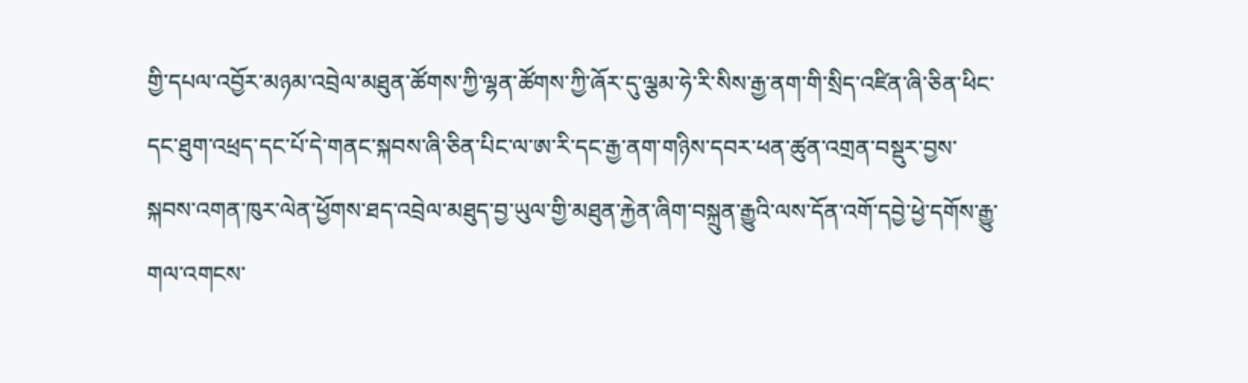གྱི་དཔལ་འབྱོར་མཉམ་འབྲེལ་མཐུན་ཚོགས་ཀྱི་ལྷན་ཚོགས་ཀྱི་ཞོར་དུ་ལྕམ་ཧེ་རི་སིས་རྒྱ་ནག་གི་སྲིད་འཛིན་ཞི་ཅིན་ཕིང་དང་ཐུག་འཕྲད་དང་པོ་དེ་གནང་སྐབས་ཞི་ཅིན་པིང་ལ་ཨ་རི་དང་རྒྱ་ནག་གཉིས་དབར་ཕན་ཚུན་འགྲན་བསྡུར་བྱས་སྐབས་འགན་ཁུར་ལེན་ཕྱོགས་ཐད་འབྲེལ་མཐུད་བྱ་ཡུལ་གྱི་མཐུན་རྐྱེན་ཞིག་བསྐྲུན་རྒྱུའི་ལས་དོན་འགོ་དབྱེ་ཕྱེ་དགོས་རྒྱུ་གལ་འགངས་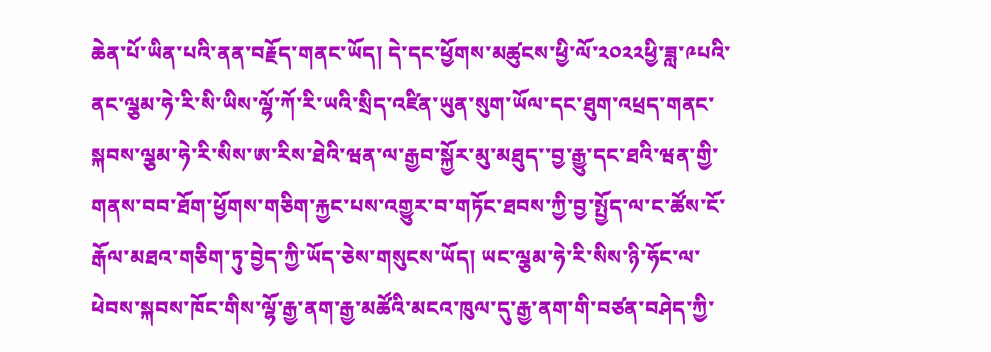ཆེན་པོ་ཡིན་པའི་ནན་བརྗོད་གནང་ཡོད། དེ་དང་ཕྱོགས་མཚུངས་ཕྱི་ལོ་༢༠༢༢ཕྱི་ཟླ་༩པའི་ནང་ལྕམ་ཧེ་རི་སི་ཡིས་ལྷོ་ཀོ་རི་ཡའི་སྲིད་འཛིན་ཡུན་སུག་ཡོལ་དང་ཐུག་འཕྲད་གནང་སྐབས་ལྕམ་ཧེ་རི་སིས་ཨ་རིས་ཐེའི་ཝན་ལ་རྒྱབ་སྐྱོར་མུ་མཐུད་་བྱ་རྒྱུ་དང་ཐའི་ཝན་གྱི་གནས་བབ་ཐོག་ཕྱོགས་གཅིག་རྐྱང་པས་འགྱུར་བ་གཏོང་ཐབས་ཀྱི་བྱ་སྤྱོད་ལ་ང་ཚོས་ངོ་རྒོལ་མཐའ་གཅིག་ཏུ་བྱེད་ཀྱི་ཡོད་ཅེས་གསུངས་ཡོད། ཡང་ལྕམ་ཧེ་རི་སིས་ཉི་ཧོང་ལ་ཕེབས་སྐབས་ཁོང་གིས་ལྷོ་རྒྱ་ནག་རྒྱ་མཚོའི་མངའ་ཁུལ་དུ་རྒྱ་ནག་གི་བཙན་བཤེད་ཀྱི་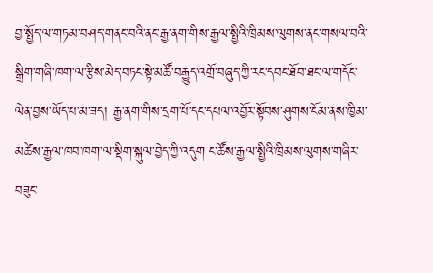བྱ་སྤྱོད་ལ་གཏམ་བཤད་གནང་བའི་ནང་རྒྱ་ནག་གིས་རྒྱལ་སྤྱིའི་ཁྲིམས་ལུགས་ནང་གསལ་བའི་སྒྲིག་གཞི་ཁག་ལ་རྩིས་མེད་བཏང་སྟེ་མཚོ་བརྒྱུད་འགྲོ་བཞུད་ཀྱི་རང་དབང་ཐོབ་ཐང་ལ་གདོང་ལེན་བྱས་ཡོད་པ་མ་ཟད། རྒྱ་ནག་གིས་དྲག་པོ་དང་དཔལ་འབྱོར་སྟོབས་ཤུགས་ངོམ་ནས་ཁྱིམ་མཚེས་རྒྱལ་ཁབ་ཁག་ལ་སྡིག་སྐུལ་བྱེད་ཀྱི་འདུག ང་ཚོས་རྒྱལ་སྤྱིའི་ཁྲིམས་ལུགས་གཞིར་བཟུང་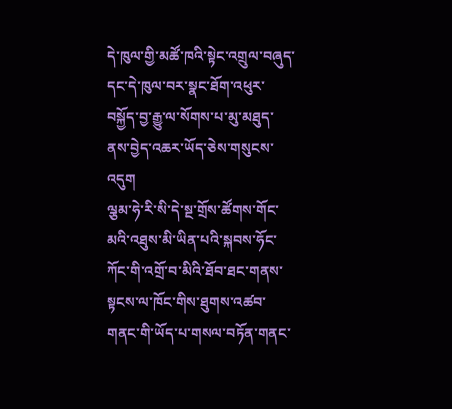དེ་ཁུལ་གྱི་མཚོ་ཁའི་སྟེང་འགྲུལ་བཞུད་དང་དེ་ཁུལ་བར་སྣང་ཐོག་འཕུར་བསྐྱོད་བྱ་རྒྱུ་ལ་སོགས་པ་མུ་མཐུད་ནས་བྱེད་འཆར་ཡོད་ཅེས་གསུངས་འདུག
ལྕམ་ཧེ་རི་སི་དེ་སྔ་གྲོས་ཚོགས་གོང་མའི་འཐུས་མི་ཡིན་པའི་སྐབས་ཧོང་ཀོང་གི་འགྲོ་བ་མིའི་ཐོབ་ཐང་གནས་སྟངས་ལ་ཁོང་གིས་ཐུགས་འཚབ་གནང་གི་ཡོད་པ་གསལ་བཏོན་གནང་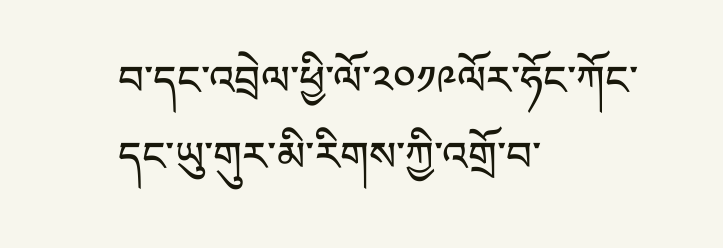བ་དང་འབྲེལ་ཕྱི་ལོ་༢༠༡༩ལོར་ཧོང་ཀོང་དང་ཡུ་གུར་མི་རིགས་ཀྱི་འགྲོ་བ་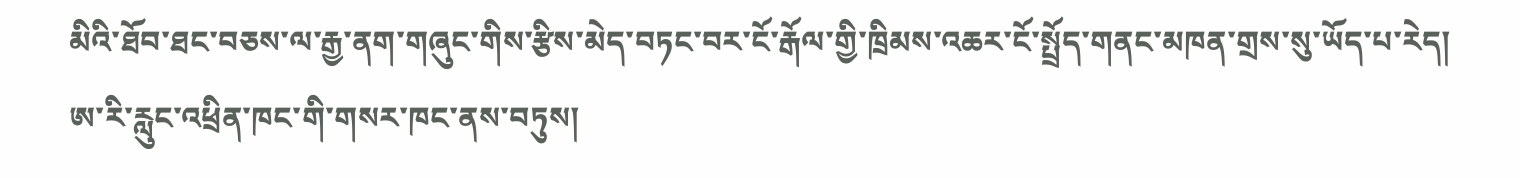མིའི་ཐོབ་ཐང་བཅས་ལ་རྒྱ་ནག་གཞུང་གིས་རྩིས་མེད་བཏང་བར་ངོ་རྒོལ་གྱི་ཁྲིམས་འཆར་ངོ་སྤྲོད་གནང་མཁན་གྲས་སུ་ཡོད་པ་རེད།
ཨ་རི་རླུང་འཕྲིན་ཁང་གི་གསར་ཁང་ནས་བཏུས།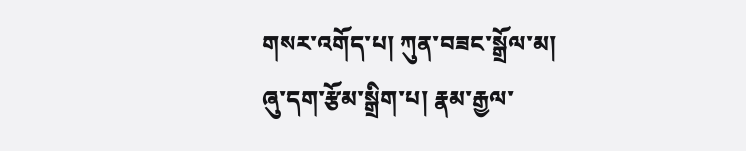གསར་འགོད་པ། ཀུན་བཟང་སྒྲོལ་མ།
ཞུ་དག་རྩོམ་སྒྲིག་པ། རྣམ་རྒྱལ་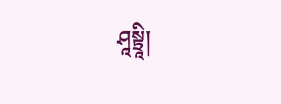ཤཱསྟྲཱི།